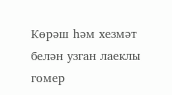Көрәш һәм хезмәт белән узган лаеклы гомер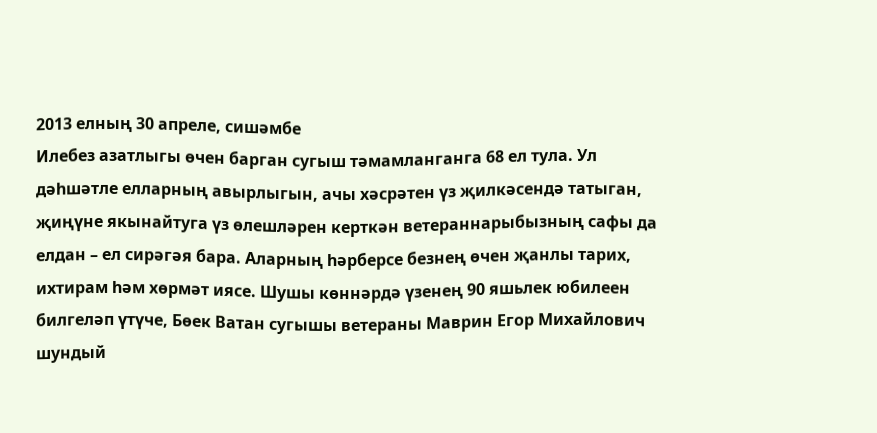2013 елның 30 апреле, сишәмбе
Илебез азатлыгы өчен барган сугыш тәмамланганга 68 ел тула. Ул дәһшәтле елларның авырлыгын, ачы хәсрәтен үз җилкәсендә татыган, җиңүне якынайтуга үз өлешләрен керткән ветераннарыбызның сафы да елдан – ел сирәгәя бара. Аларның һәрберсе безнең өчен җанлы тарих, ихтирам һәм хөрмәт иясе. Шушы көннәрдә үзенең 90 яшьлек юбилеен билгеләп үтүче, Бөек Ватан сугышы ветераны Маврин Егор Михайлович шундый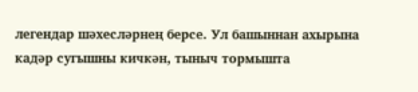легендар шәхесләрнең берсе. Ул башыннан ахырына кадәр сугышны кичкән, тыныч тормышта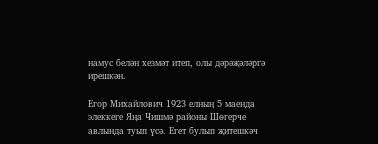намус белән хезмәт итеп, олы дәрәҗәләргә ирешкән.

Егор Михайлович 1923 елның 5 маенда элеккеге Яңа Чишмә районы Шөгерче авлында туып үсә. Егет булып җитешкәч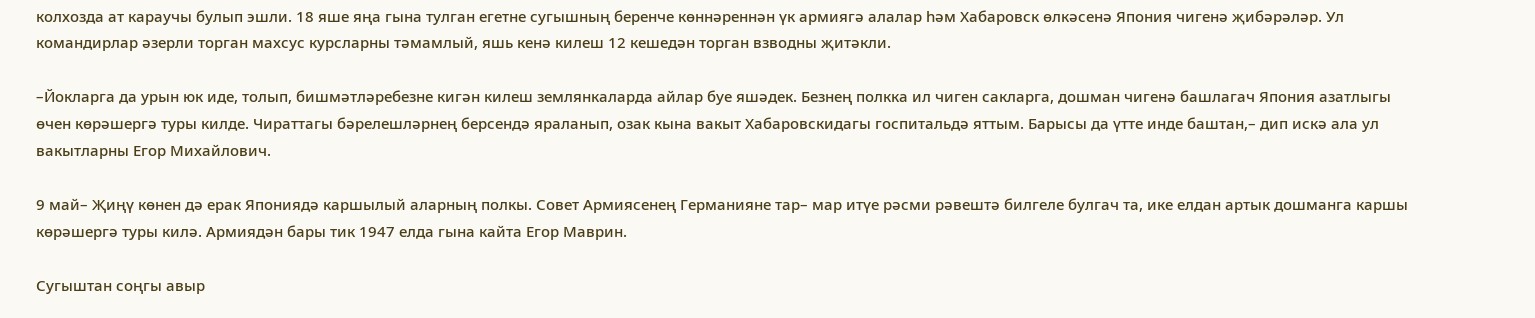колхозда ат караучы булып эшли. 18 яше яңа гына тулган егетне сугышның беренче көннәреннән үк армиягә алалар һәм Хабаровск өлкәсенә Япония чигенә җибәрәләр. Ул командирлар әзерли торган махсус курсларны тәмамлый, яшь кенә килеш 12 кешедән торган взводны җитәкли.

–Йокларга да урын юк иде, толып, бишмәтләребезне кигән килеш землянкаларда айлар буе яшәдек. Безнең полкка ил чиген сакларга, дошман чигенә башлагач Япония азатлыгы өчен көрәшергә туры килде. Чираттагы бәрелешләрнең берсендә яраланып, озак кына вакыт Хабаровскидагы госпитальдә яттым. Барысы да үтте инде баштан,– дип искә ала ул вакытларны Егор Михайлович.

9 май– Җиңү көнен дә ерак Япониядә каршылый аларның полкы. Совет Армиясенең Германияне тар– мар итүе рәсми рәвештә билгеле булгач та, ике елдан артык дошманга каршы көрәшергә туры килә. Армиядән бары тик 1947 елда гына кайта Егор Маврин.

Сугыштан соңгы авыр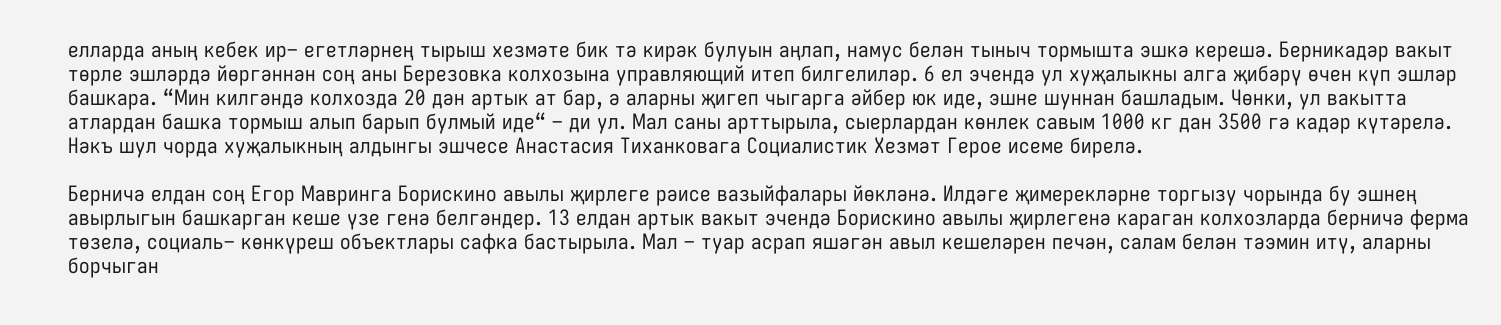елларда аның кебек ир– егетләрнең тырыш хезмәте бик тә кирәк булуын аңлап, намус белән тыныч тормышта эшкә керешә. Берникадәр вакыт төрле эшләрдә йөргәннән соң аны Березовка колхозына управляющий итеп билгелиләр. 6 ел эчендә ул хуҗалыкны алга җибәрү өчен күп эшләр башкара. “Мин килгәндә колхозда 20 дән артык ат бар, ә аларны җигеп чыгарга әйбер юк иде, эшне шуннан башладым. Чөнки, ул вакытта атлардан башка тормыш алып барып булмый иде“ – ди ул. Мал саны арттырыла, сыерлардан көнлек савым 1000 кг дан 3500 гә кадәр күтәрелә. Нәкъ шул чорда хуҗалыкның алдынгы эшчесе Анастасия Тиханковага Социалистик Хезмәт Герое исеме бирелә.

Берничә елдан соң Егор Мавринга Борискино авылы җирлеге рәисе вазыйфалары йөкләнә. Илдәге җимерекләрне торгызу чорында бу эшнең авырлыгын башкарган кеше үзе генә белгәндер. 13 елдан артык вакыт эчендә Борискино авылы җирлегенә караган колхозларда берничә ферма төзелә, социаль– көнкүреш объектлары сафка бастырыла. Мал – туар асрап яшәгән авыл кешеләрен печән, салам белән тәэмин итү, аларны борчыган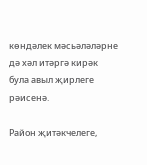көндәлек мәсьәләләрне дә хәл итәргә кирәк була авыл җирлеге рәисенә.

Район җитәкчелеге,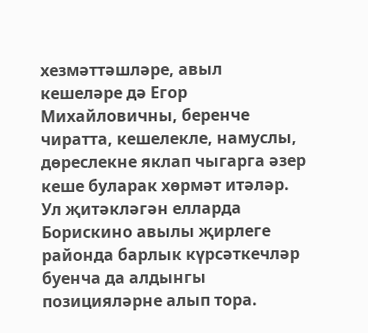хезмәттәшләре, авыл кешеләре дә Егор Михайловичны, беренче чиратта, кешелекле, намуслы, дөреслекне яклап чыгарга әзер кеше буларак хөрмәт итәләр. Ул җитәкләгән елларда Борискино авылы җирлеге районда барлык күрсәткечләр буенча да алдынгы позицияләрне алып тора.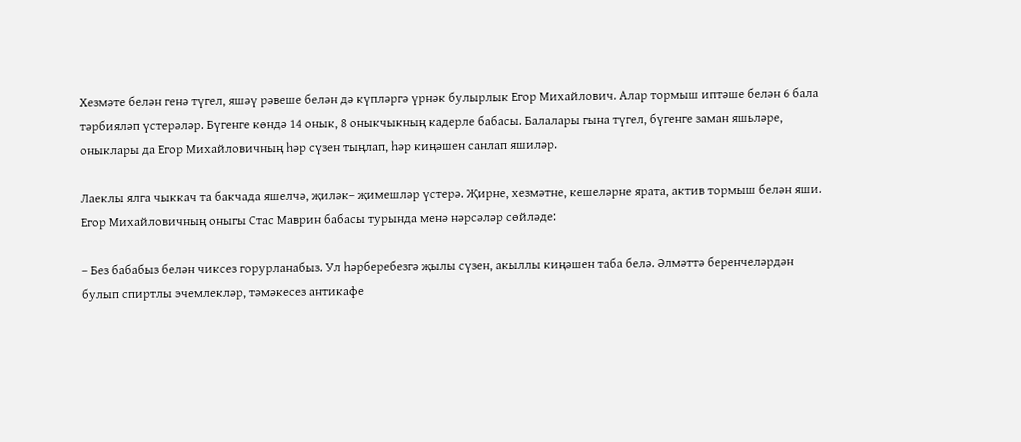Хезмәте белән генә түгел, яшәү рәвеше белән дә күпләргә үрнәк булырлык Егор Михайлович. Алар тормыш иптәше белән 6 бала тәрбияләп үстерәләр. Бүгенге көндә 14 онык, 8 оныкчыкның кадерле бабасы. Балалары гына түгел, бүгенге заман яшьләре, оныклары да Егор Михайловичның һәр сүзен тыңлап, һәр киңәшен санлап яшиләр.

Лаеклы ялга чыккач та бакчада яшелчә, җиләк– җимешләр үстерә. Җирне, хезмәтне, кешеләрне ярата, актив тормыш белән яши. Егор Михайловичның оныгы Стас Маврин бабасы турында менә нәрсәләр сөйләде:

– Без бабабыз белән чиксез горурланабыз. Ул һәрберебезгә җылы сүзен, акыллы киңәшен таба белә. Әлмәттә беренчеләрдән булып спиртлы эчемлекләр, тәмәкесез антикафе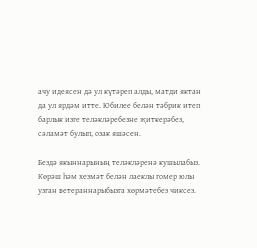ачу идеясен дә ул күтәреп алды, матди яктан да ул ярдәм итте. Юбилее белән тәбрик итеп барлык изге теләкләребезне җиткерәбез, сәламәт булып, озак яшәсен.

Бездә якыннарының теләкләренә кушылабыз. Көрәш һәм хезмәт белән лаеклы гомер юлы узган ветераннарыбызга хөрмәтебез чиксез.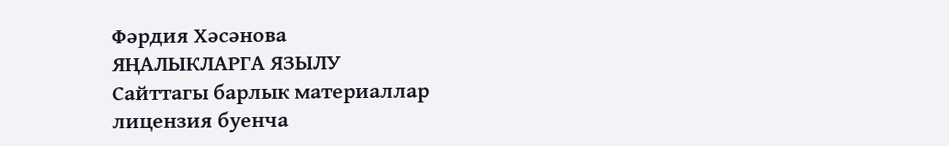Фәрдия Хәсәнова
ЯҢАЛЫКЛАРГА ЯЗЫЛУ
Сайттагы барлык материаллар лицензия буенча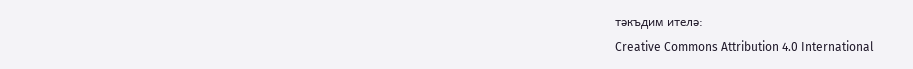тәкъдим ителә:
Creative Commons Attribution 4.0 International